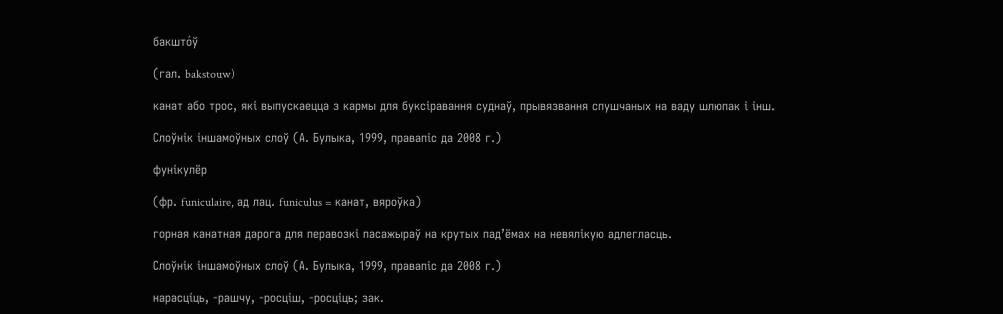бакшто́ў

(гал. bakstouw)

канат або трос, які выпускаецца з кармы для буксіравання суднаў, прывязвання спушчаных на ваду шлюпак і інш.

Слоўнік іншамоўных слоў (А. Булыка, 1999, правапіс да 2008 г.)

фунікулёр

(фр. funiculaire, ад лац. funiculus = канат, вяроўка)

горная канатная дарога для перавозкі пасажыраў на крутых пад’ёмах на невялікую адлегласць.

Слоўнік іншамоўных слоў (А. Булыка, 1999, правапіс да 2008 г.)

нарасці́ць, ‑рашчу, ‑росціш, ‑росціць; зак.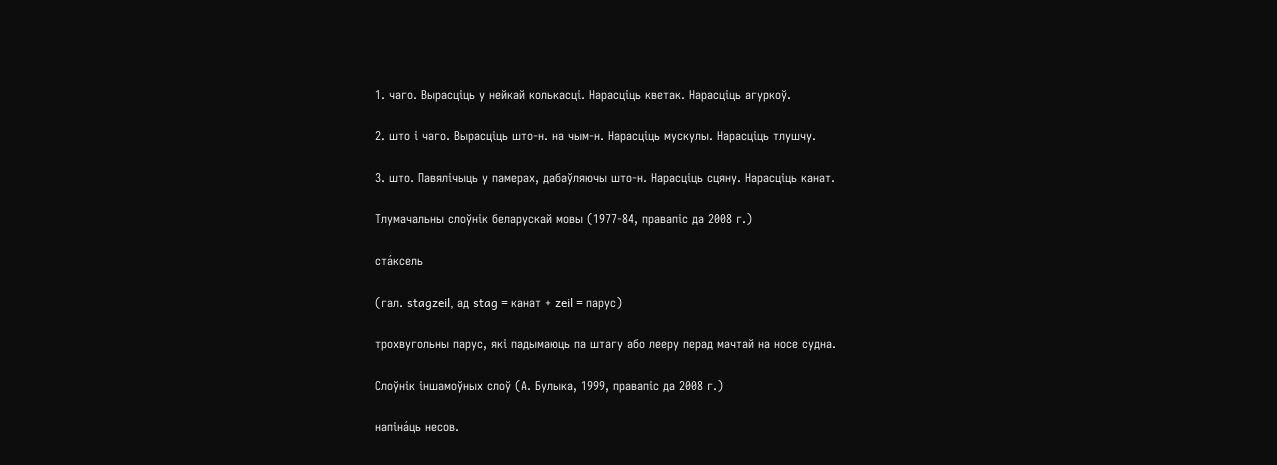1. чаго. Вырасціць у нейкай колькасці. Нарасціць кветак. Нарасціць агуркоў.

2. што і чаго. Вырасціць што‑н. на чым‑н. Нарасціць мускулы. Нарасціць тлушчу.

3. што. Павялічыць у памерах, дабаўляючы што‑н. Нарасціць сцяну. Нарасціць канат.

Тлумачальны слоўнік беларускай мовы (1977-84, правапіс да 2008 г.)

ста́ксель

(гал. stagzeil, ад stag = канат + zeil = парус)

трохвугольны парус, які падымаюць па штагу або лееру перад мачтай на носе судна.

Слоўнік іншамоўных слоў (А. Булыка, 1999, правапіс да 2008 г.)

напіна́ць несов.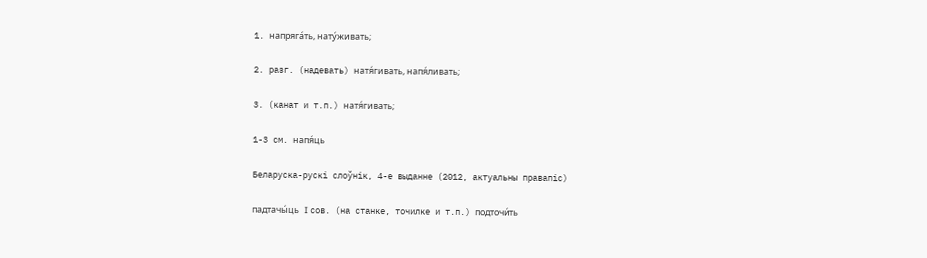1. напряга́ть, нату́живать;

2. разг. (надевать) натя́гивать, напя́ливать;

3. (канат и т.п.) натя́гивать;

1-3 см. напя́ць

Беларуска-рускі слоўнік, 4-е выданне (2012, актуальны правапіс)

падтачы́ць I сов. (на станке, точилке и т.п.) подточи́ть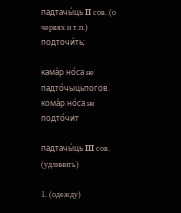падтачы́ць II сов. (о червях и т.п.) подточи́ть;

кама́р но́са не падто́чыцьпогов. кома́р но́са не подто́чит

падтачы́ць III сов. (удлинить)

1. (одежду)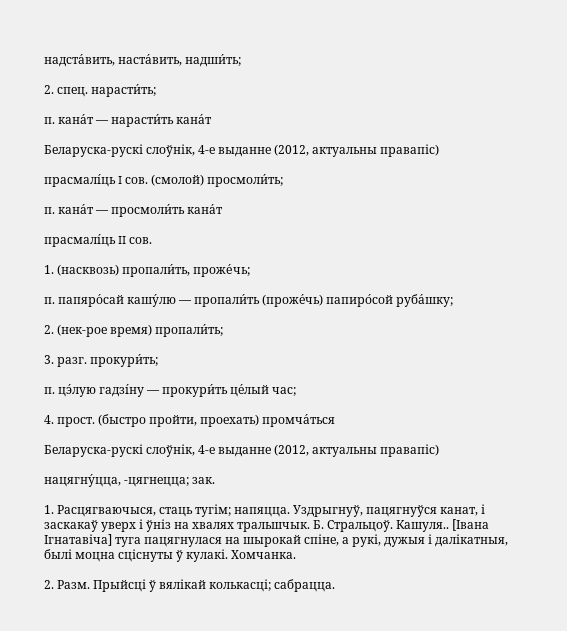надста́вить, наста́вить, надши́ть;

2. спец. нарасти́ть;

п. кана́т — нарасти́ть кана́т

Беларуска-рускі слоўнік, 4-е выданне (2012, актуальны правапіс)

прасмалі́ць I сов. (смолой) просмоли́ть;

п. кана́т — просмоли́ть кана́т

прасмалі́ць II сов.

1. (насквозь) пропали́ть, проже́чь;

п. папяро́сай кашу́лю — пропали́ть (проже́чь) папиро́сой руба́шку;

2. (нек-рое время) пропали́ть;

3. разг. прокури́ть;

п. цэ́лую гадзі́ну — прокури́ть це́лый час;

4. прост. (быстро пройти, проехать) промча́ться

Беларуска-рускі слоўнік, 4-е выданне (2012, актуальны правапіс)

нацягну́цца, ‑цягнецца; зак.

1. Расцягваючыся, стаць тугім; напяцца. Уздрыгнуў, пацягнуўся канат, і заскакаў уверх і ўніз на хвалях тральшчык. Б. Стральцоў. Кашуля.. [Івана Ігнатавіча] туга пацягнулася на шырокай спіне, а рукі, дужыя і далікатныя, былі моцна сціснуты ў кулакі. Хомчанка.

2. Разм. Прыйсці ў вялікай колькасці; сабрацца.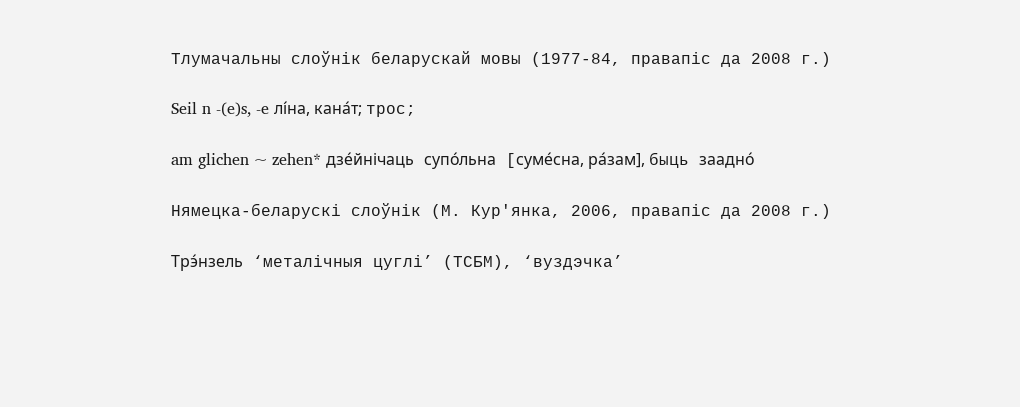Тлумачальны слоўнік беларускай мовы (1977-84, правапіс да 2008 г.)

Seil n -(e)s, -e лі́на, кана́т; трос;

am glichen ~ zehen* дзе́йнічаць супо́льна [суме́сна, ра́зам], быць заадно́

Нямецка-беларускі слоўнік (М. Кур'янка, 2006, правапіс да 2008 г.)

Трэ́нзель ‘металічныя цуглі’ (ТСБМ), ‘вуздэчка’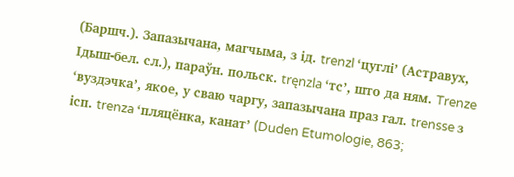(Баршч.). Запазычана, магчыма, з ід. trenzl ‘цуглі’ (Астравух, Ідыш-бел. сл.), параўн. польск. tręnzla ‘тс’, што да ням. Trenze ‘вуздэчка’, якое, у сваю чаргу, запазычана праз гал. trensse з ісп. trenza ‘пляцёнка, канат’ (Duden Etumologie, 863;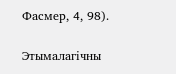Фасмер, 4, 98).

Этымалагічны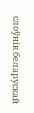слоўнік беларускай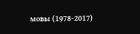мовы (1978-2017)